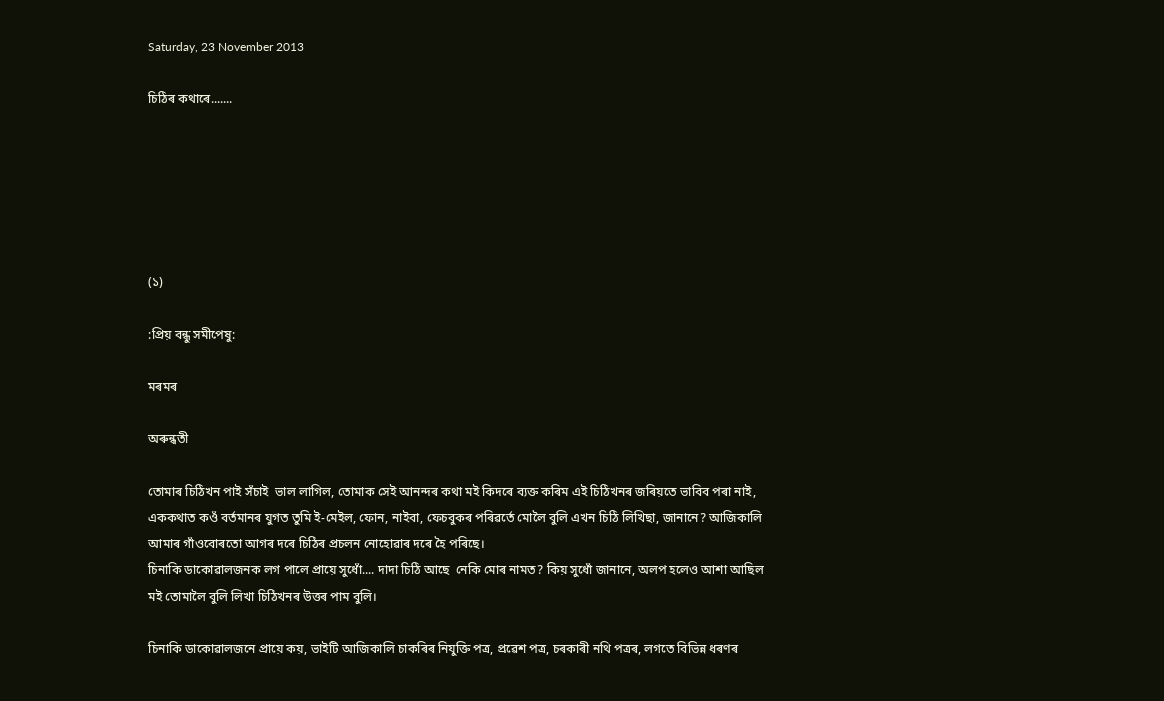Saturday, 23 November 2013

চিঠিৰ কথাৰে.......






(১)

:প্ৰিয় বন্ধু সমীপেষু:

মৰমৰ

অৰুন্ধতী

তোমাৰ চিঠিখন পাই সঁচাই  ভাল লাগিল, তোমাক সেই আনন্দৰ কথা মই কিদৰে ব্যক্ত কৰিম এই চিঠিখনৰ জৰিয়তে ভাবিব পৰা নাই, এককথাত কওঁ বৰ্তমানৰ যুগত তুমি ই-মেইল, ফোন, নাইবা, ফেচবুকৰ পৰিৱৰ্তে মোলৈ বুলি এখন চিঠি লিখিছা, জানানে? আজিকালি আমাৰ গাঁওবোৰতো আগৰ দৰে চিঠিৰ প্ৰচলন নোহোৱাৰ দৰে হৈ পৰিছে।
চিনাকি ডাকোৱালজনক লগ পালে প্ৰায়ে সুধোঁ.... দাদা চিঠি আছে  নেকি মোৰ নামত? কিয় সুধোঁ জানানে, অলপ হলেও আশা আছিল মই তোমালৈ বুলি লিখা চিঠিখনৰ উত্তৰ পাম বুলি।

চিনাকি ডাকোৱালজনে প্ৰায়ে কয়, ভাইটি আজিকালি চাকৰিৰ নিযুক্তি পত্ৰ, প্ৰৱেশ পত্ৰ, চৰকাৰী নথি পত্ৰৰ, লগতে বিভিন্ন ধৰণৰ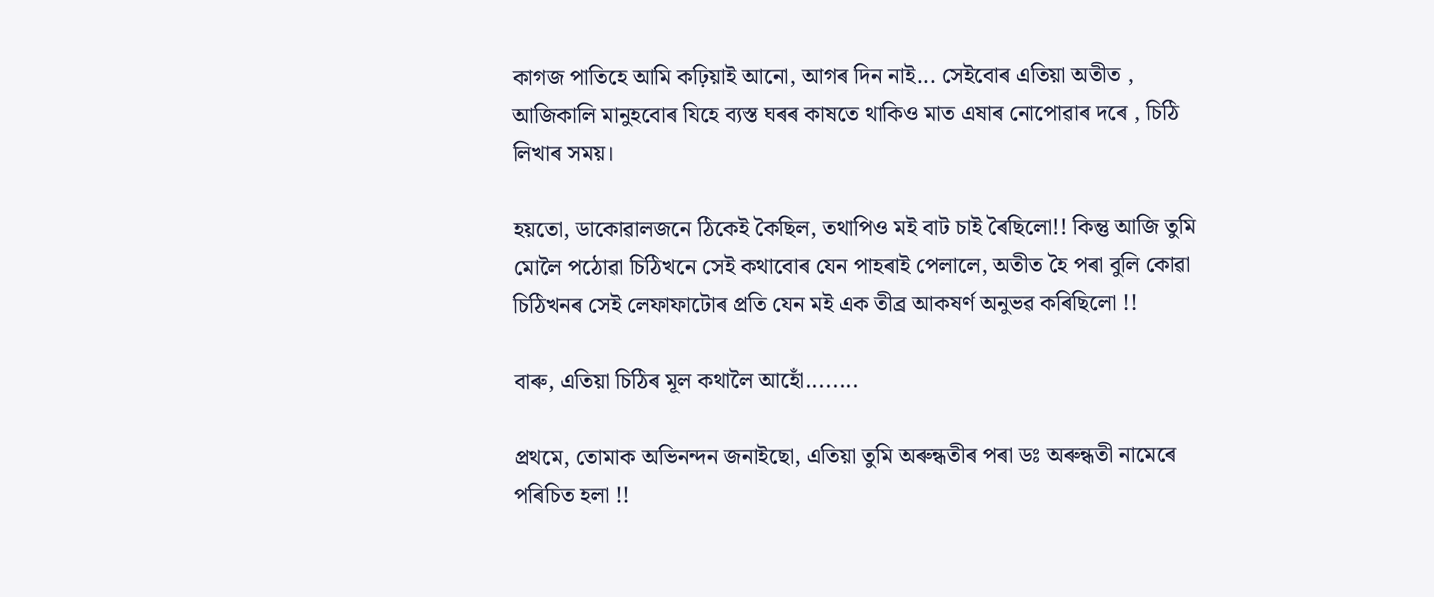কাগজ পাতিহে আমি কঢ়িয়াই আনো, আগৰ দিন নাই... সেইবোৰ এতিয়া অতীত , আজিকালি মানুহবোৰ যিহে ব্যস্ত ঘৰৰ কাষতে থাকিও মাত এষাৰ নোপোৱাৰ দৰে , চিঠি লিখাৰ সময়।

হয়তো, ডাকোৱালজনে ঠিকেই কৈছিল, তথাপিও মই বাট চাই ৰৈছিলো!! কিন্তু আজি তুমি মোলৈ পঠোৱা চিঠিখনে সেই কথাবোৰ যেন পাহৰাই পেলালে, অতীত হৈ পৰা বুলি কোৱা চিঠিখনৰ সেই লেফাফাটোৰ প্ৰতি যেন মই এক তীব্ৰ আকষৰ্ণ অনুভৱ কৰিছিলো !!

বাৰু, এতিয়া চিঠিৰ মূল কথালৈ আহোঁ........

প্ৰথমে, তোমাক অভিনন্দন জনাইছো, এতিয়া তুমি অৰুন্ধতীৰ পৰা ডঃ অৰুন্ধতী নামেৰে পৰিচিত হলা !!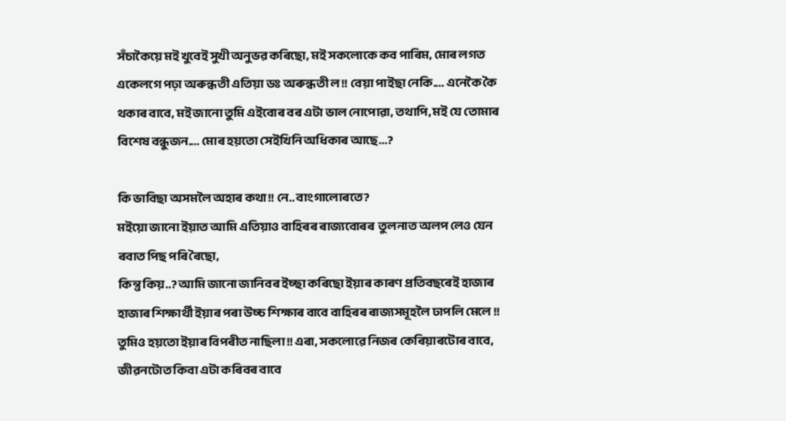সঁচাকৈয়ে মই খুবেই সুখী অনুভৱ কৰিছো, মই সকলোকে কব পাৰিম, মোৰ লগত একেলগে পঢ়া অৰুন্ধতী এতিয়া ডঃ অৰুন্ধতী ল !! বেয়া পাইছা নেকি.... এনেকৈ কৈ থকাৰ বাবে, মই জানো তুমি এইবোৰ বৰ এটা ভাল নোপোৱা, তথাপি, মই যে তোমাৰ বিশেষ বন্ধুজন.... মোৰ হয়তো সেইখিনি অধিকাৰ আছে...?

কি ভাবিছা অসমলৈ অহাৰ কথা!! নে.. বাংগালোৰতে ?
মইয়ো জানো ইয়াত আমি এতিয়াও বাহিৰৰ ৰাজ্যবোৰৰ  তুলনাত অলপ লেও যেন  ৰবাত পিছ পৰি ৰৈছো,
কিন্তু কিয়..? আমি জানো জানিবৰ ইচ্ছা কৰিছো ইয়াৰ কাৰণ প্ৰতিবছৰেই হাজাৰ হাজাৰ শিক্ষাৰ্থী ইয়াৰ পৰা উচ্চ শিক্ষাৰ বাবে বাহিৰৰ ৰাজ্যসমূহলৈ ঢাপলি মেলে !! তুমিও হয়তো ইয়াৰ বিপৰীত নাছিলা !! এৰা, সকলোৱে নিজৰ কেৰিয়াৰটোৰ বাবে, জীৱনটোত কিবা এটা কৰিবৰ বাবে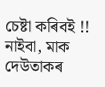চেষ্টা কৰিবই !! নাইবা, মাক দেউতাকৰ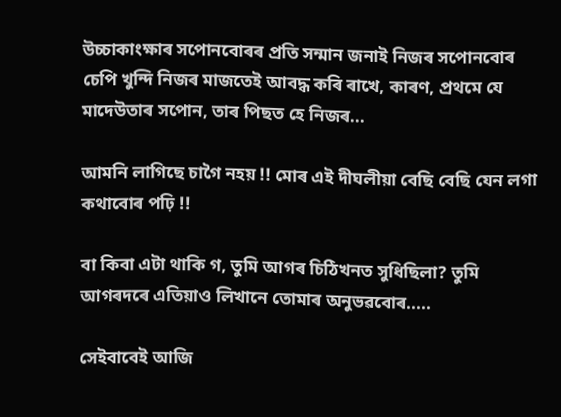উচ্চাকাংক্ষাৰ সপোনবোৰৰ প্ৰতি সন্মান জনাই নিজৰ সপোনবোৰ চেপি খুন্দি নিজৰ মাজতেই আবদ্ধ কৰি ৰাখে, কাৰণ, প্ৰথমে যে মাদেউতাৰ সপোন, তাৰ পিছত হে নিজৰ...

আমনি লাগিছে চাগৈ নহয় !! মোৰ এই দীঘলীয়া বেছি বেছি যেন লগা কথাবোৰ পঢ়ি !!

বা কিবা এটা থাকি গ, তুমি আগৰ চিঠিখনত সুধিছিলা? তুমি আগৰদৰে এতিয়াও লিখানে তোমাৰ অনুভৱবোৰ.....

সেইবাবেই আজি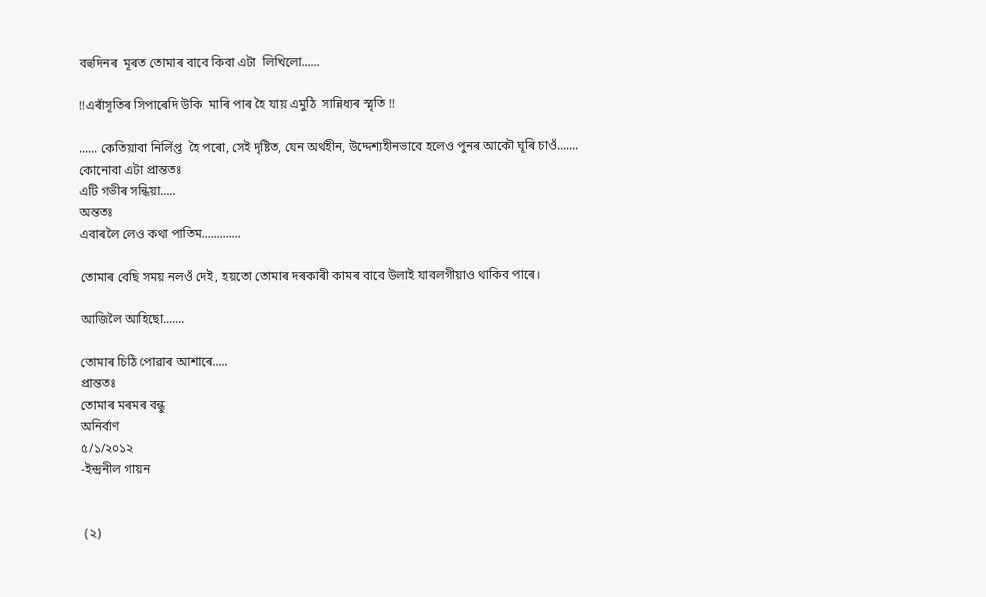বহুদিনৰ  মূৰত তোমাৰ বাবে কিবা এটা  লিখিলো......

!!এৰাঁসূতিৰ সিপাৰেদি উকি  মাৰি পাৰ হৈ যায় এমুঠি  সান্নিধ্যৰ স্মৃতি !!

...... কেতিয়াবা নিৰ্লিপ্ত  হৈ পৰো, সেই দৃষ্টিত, যেন অৰ্থহীন, উদ্দেশ্যহীনভাবে হলেও পুনৰ আকৌ ঘূৰি চাওঁ.......
কোনোবা এটা প্ৰান্ততঃ
এটি গভীৰ সন্ধিয়া.....
অন্ততঃ
এবাৰলৈ লেও কথা পাতিম.............

তোমাৰ বেছি সময় নলওঁ দেই, হয়তো তোমাৰ দৰকাৰী কামৰ বাবে উলাই যাবলগীয়াও থাকিব পাৰে।

আজিলৈ আহিছো.......

তোমাৰ চিঠি পোৱাৰ আশাৰে.....
প্ৰান্ততঃ
তোমাৰ মৰমৰ বন্ধু
অনিৰ্বাণ
৫/১/২০১২
-ইন্দ্ৰনীল গায়ন


 (২)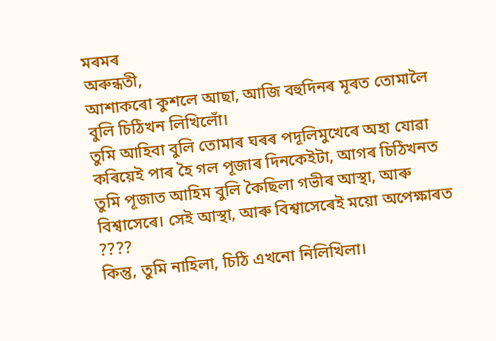মৰমৰ
অৰুন্ধতী,
আশাকৰো কুশলে আছা, আজি বহুদিনৰ মূৰত তোমালৈ বুলি চিঠিখন লিখিলোঁ।
তুমি আহিবা বুলি তোমাৰ ঘৰৰ পদূলিমুখেৰে অহা যোৱা কৰিয়েই পাৰ হৈ গল পূজাৰ দিনকেইটা, আগৰ চিঠিখনত তুমি পূজাত আহিম বুলি কৈছিলা গভীৰ আস্থা, আৰু বিশ্বাসেৰে। সেই আস্থা, আৰু বিশ্বাসেৰেই ময়ো অপেক্ষাৰত ????
কিন্তু, তুমি নাহিলা, চিঠি এখনো নিলিখিলা।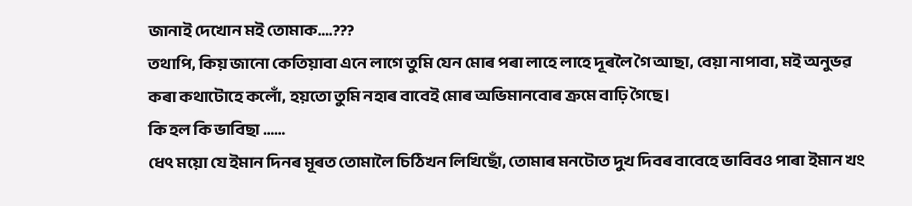জানাই দেখোন মই তোমাক….???
তথাপি, কিয় জানো কেতিয়াবা এনে লাগে তুমি যেন মোৰ পৰা লাহে লাহে দূৰলৈ গৈ আছা, বেয়া নাপাবা, মই অনুভৱ কৰা কথাটোহে কলোঁ, হয়তো তুমি নহাৰ বাবেই মোৰ অভিমানবোৰ ক্ৰমে বাঢ়ি গৈছে।
কি হল কি ভাবিছা ……
ধেৎ ময়ো যে ইমান দিনৰ মূৰত তোমালৈ চিঠিখন লিখিছোঁ, তোমাৰ মনটোত দুখ দিবৰ বাবেহে ভাবিবও পাৰা ইমান খং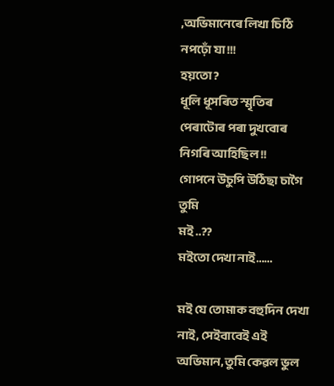,অভিমানেৰে লিখা চিঠি নপঢ়োঁ যা !!!
হয়তো?
ধূলি ধূসৰিত স্মৃতিৰ পেৰাটোৰ পৰা দুখবোৰ নিগৰি আহিছিল !!
গোপনে উচুপি উঠিছা চাগৈ তুমি
মই ..??
মইতো দেখা নাই……

মই যে তোমাক বহুদিন দেখা নাই, সেইবাবেই এই অভিমান, তুমি কেৱল ভুল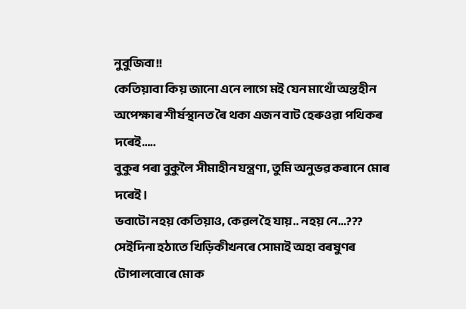নুবুজিবা!!
কেতিয়াবা কিয় জানো এনে লাগে মই যেন মাথোঁ অন্তহীন অপেক্ষাৰ শীৰ্ষস্থানত ৰৈ থকা এজন বাট হেৰুওৱা পথিকৰ দৰেই…..
বুকুৰ পৰা বুকুলৈ সীমাহীন যন্ত্ৰণা, তুমি অনুভৱ কৰানে মোৰ দৰেই।
ভবাটো নহয় কেতিয়াও, কেৱল হৈ যায়.. নহয় নে…???
সেইদিনা হঠাতে খিড়িকীখনৰে সোমাই অহা বৰষুণৰ টোপালবোৰে মোক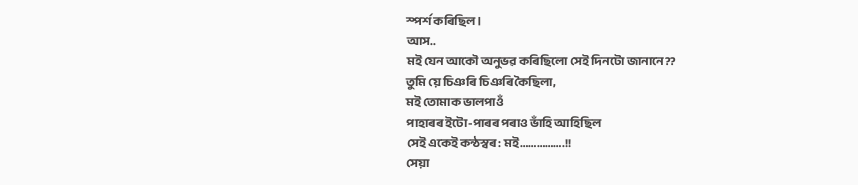স্পৰ্শ কৰিছিল।
আস..
মই যেন আকৌ অনুভৱ কৰিছিলো সেই দিনটো জানানে??
তুমি য়ে চিঞৰি চিঞৰি কৈছিলা,
মই তোমাক ভালপাওঁ
পাহাৰৰ ইটো-পাৰৰ পৰাও ভাঁহি আহিছিল
সেই একেই কন্ঠস্বৰ: মই…………….!!
সেয়া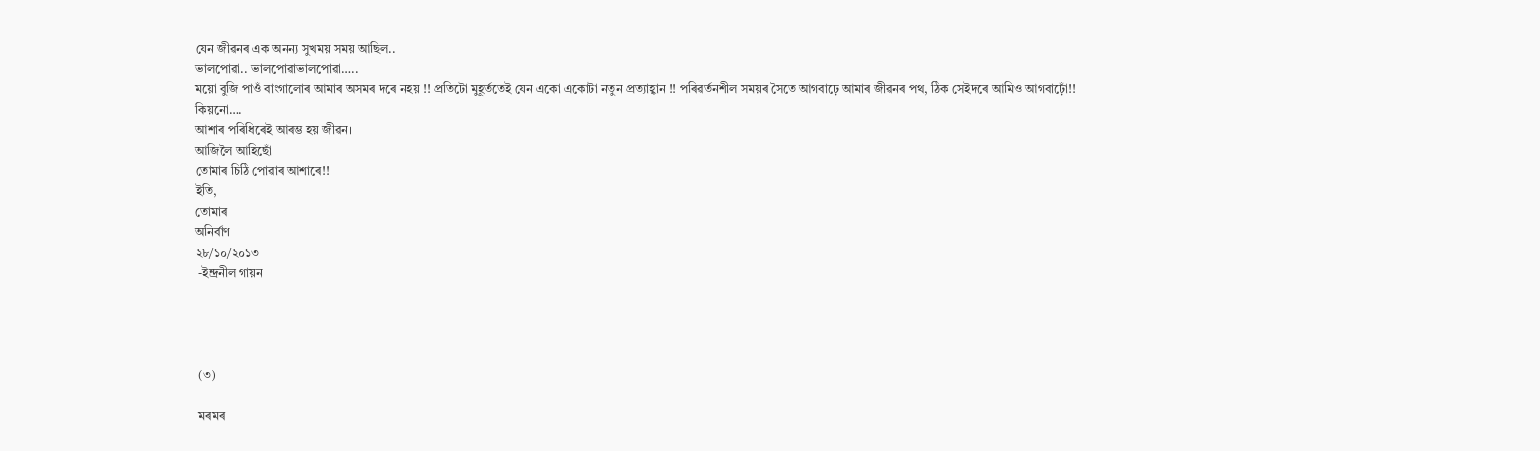যেন জীৱনৰ এক অনন্য সুখময় সময় আছিল..
ভালপোৱা.. ভালপোৱাভালপোৱা…..
ময়ো বুজি পাওঁ বাংগালোৰ আমাৰ অসমৰ দৰে নহয় !! প্ৰতিটো মুহূৰ্ততেই যেন একো একোটা নতুন প্ৰত্যাহ্বান !! পৰিৱৰ্তনশীল সময়ৰ সৈতে আগবাঢ়ে আমাৰ জীৱনৰ পথ, ঠিক সেইদৰে আমিও আগবাঢ়োঁ!!
কিয়নো….
আশাৰ পৰিধিৰেই আৰম্ভ হয় জীৱন।
আজিলৈ আহিছোঁ
তোমাৰ চিঠি পোৱাৰ আশাৰে!!
ইতি,
তোমাৰ
অনিৰ্বাণ
২৮/১০/২০১৩
 -ইন্দ্ৰনীল গায়ন




 (৩)

 মৰমৰ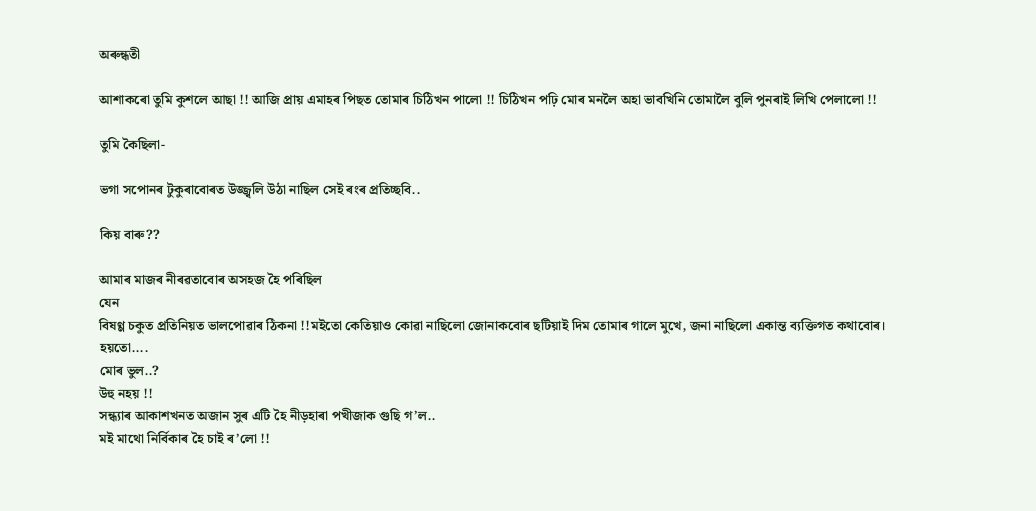অৰুন্ধতী

আশাকৰো তুমি কুশলে আছা !! আজি প্ৰায় এমাহৰ পিছত তোমাৰ চিঠিখন পালো !! চিঠিখন পঢ়ি মোৰ মনলৈ অহা ভাবখিনি তোমালৈ বুলি পুনৰাই লিখি পেলালো !!

তুমি কৈছিলা-

ভগা সপোনৰ টুকুৰাবোৰত উজ্জ্বলি উঠা নাছিল সেই ৰংৰ প্ৰতিচ্ছবি..

কিয় বাৰু??

আমাৰ মাজৰ নীৰৱতাবোৰ অসহজ হৈ পৰিছিল
যেন
বিষণ্ণ চকুত প্ৰতিনিয়ত ভালপোৱাৰ ঠিকনা !!মইতো কেতিয়াও কোৱা নাছিলো জোনাকবোৰ ছটিয়াই দিম তোমাৰ গালে মুখে, জনা নাছিলো একান্ত ব্যক্তিগত কথাবোৰ।
হয়তো....
মোৰ ভুল..?
উহু নহয় !!
সন্ধ্যাৰ আকাশখনত অজান সুৰ এটি হৈ নীড়হাৰা পখীজাক গুছি গ’ল..
মই মাথো নিৰ্বিকাৰ হৈ চাই ৰ’লো !!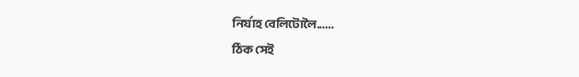নিৰ্যাহ বেলিটোলৈ......
ঠিক সেই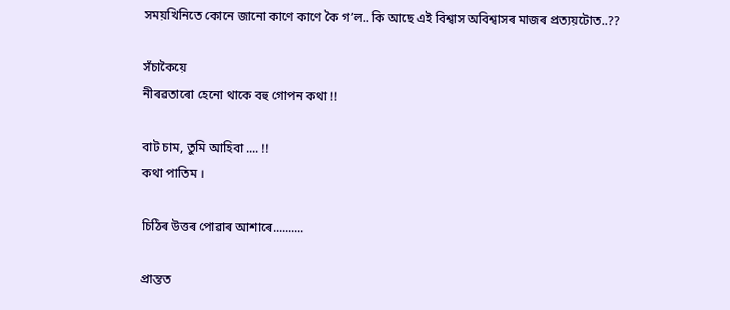সময়খিনিতে কোনে জানো কাণে কাণে কৈ গ’ল.. কি আছে এই বিশ্বাস অবিশ্বাসৰ মাজৰ প্ৰত্যয়টোত..??

সঁচাকৈয়ে
নীৰৱতাৰো হেনো থাকে বহু গোপন কথা !!

বাট চাম, তুমি আহিবা .... !!
কথা পাতিম ।

চিঠিৰ উত্তৰ পোৱাৰ আশাৰে..........

প্ৰান্তত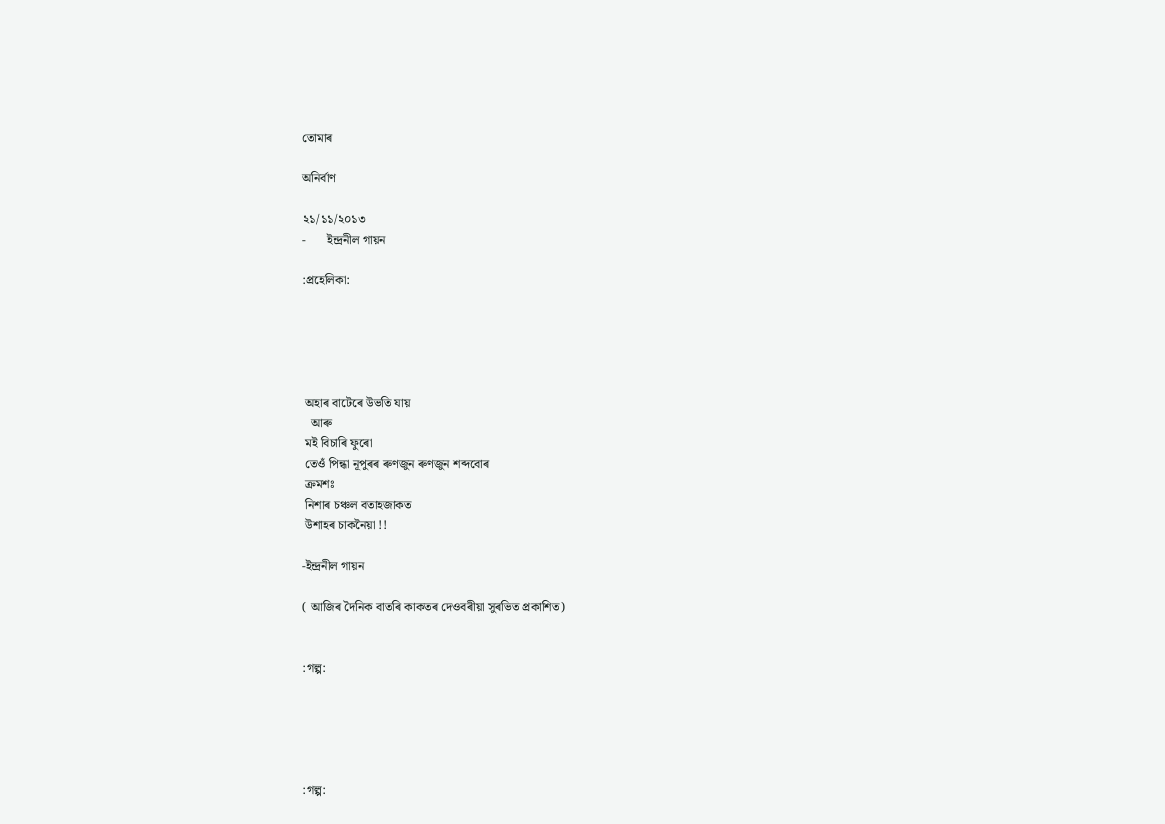তোমাৰ

অনিৰ্বাণ

২১/১১/২০১৩
-       ইন্দ্ৰনীল গায়ন

:প্ৰহেলিকা:





 অহাৰ বাটেৰে উভতি যায়
   আৰু
 মই বিচাৰি ফুৰো
 তেওঁ পিন্ধা নূপুৰৰ ৰুণজুন ৰুণজুন শব্দবোৰ
 ক্ৰমশঃ
 নিশাৰ চঞ্চল বতাহজাকত
 উশাহৰ চাকনৈয়া !!

-ইন্দ্ৰনীল গায়ন

( আজিৰ দৈনিক বাতৰি কাকতৰ দেওবৰীয়া সুৰভিত প্ৰকাশিত)


:গল্প:





:গল্প: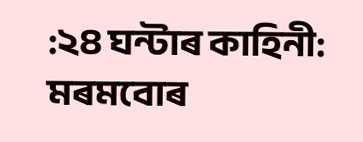:২৪ ঘন্টাৰ কাহিনী:
মৰমবোৰ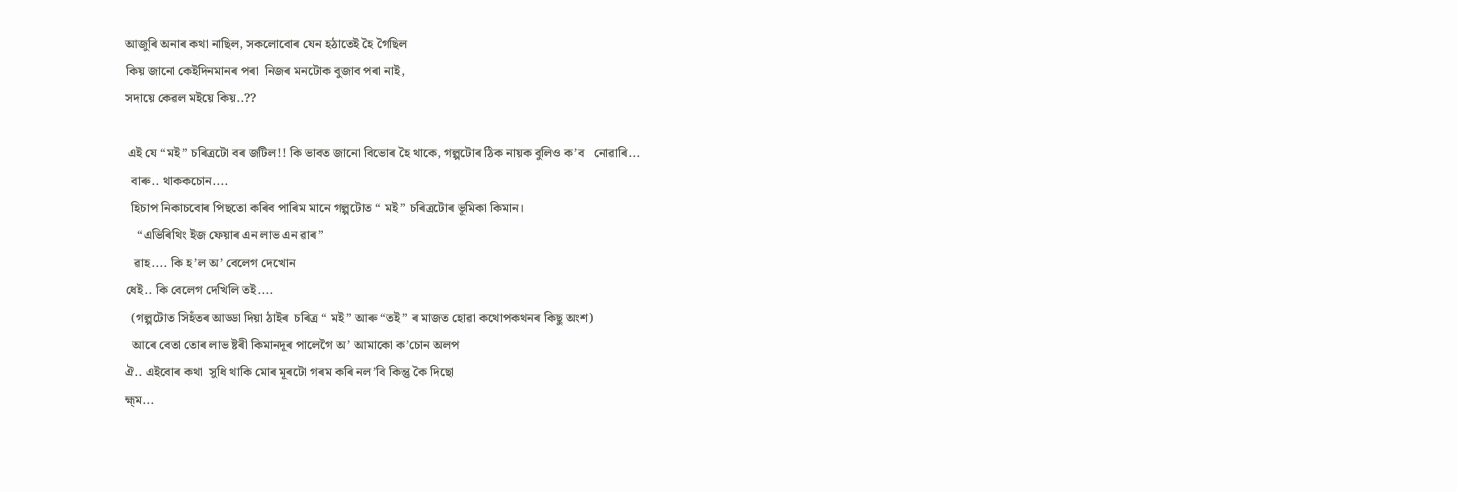আজুৰি অনাৰ কথা নাছিল, সকলোবোৰ যেন হঠাতেই হৈ গৈছিল
কিয় জানো কেইদিনমানৰ পৰা  নিজৰ মনটোক বুজাব পৰা নাই,
সদায়ে কেৱল মইয়ে কিয়..??

 এই যে “মই” চৰিত্ৰটো বৰ জটিল!! কি ভাবত জানো বিভোৰ হৈ থাকে, গল্পটোৰ ঠিক নায়ক বুলিও ক’ব   নোৱাৰি...
  বাৰু.. থাককচোন....
  হিচাপ নিকাচবোৰ পিছতো কৰিব পাৰিম মানে গল্পটোত “ মই” চৰিত্ৰটোৰ ভূমিকা কিমান।
    “এভিৰিথিং ইজ ফেয়াৰ এন লাভ এন ৱাৰ”
   ৱাহ.... কি হ’ল অ’ বেলেগ দেখোন
ধেই.. কি বেলেগ দেখিলি তই....
  (গল্পটোত সিহঁতৰ আড্ডা দিয়া ঠাইৰ  চৰিত্ৰ “ মই” আৰু “তই” ৰ মাজত হোৱা কথোপকথনৰ কিছু অংশ)
  আৰে বেতা তোৰ লাভ ষ্টৰী কিমানদূৰ পালেগৈ অ’ আমাকো ক’চোন অলপ
ঐ.. এইবোৰ কথা  সুধি থাকি মোৰ মূৰটো গৰম কৰি নল’বি কিন্তু কৈ দিছো
হ্ম্ম...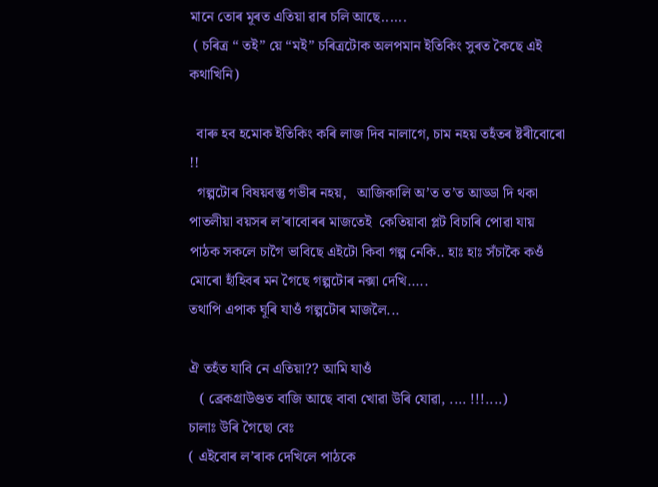মানে তোৰ মূৰত এতিয়া ৱাৰ চলি আছে......
 ( চৰিত্ৰ “ তই” য়ে “মই” চৰিত্ৰটোক অলপমান ইতিকিং সুৰত কৈছে এই কথাখিনি)

  বাৰু হব হমোক ইতিকিং কৰি লাজ দিব নালাগে, চাম নহয় তহঁতৰ ষ্টৰীবোৰো !!
  গল্পটোৰ বিষয়বস্তু গভীৰ নহয়,   আজিকালি অ’ত ত’ত আড্ডা দি থকা পাতলীয়া বয়সৰ ল’ৰাবোৰৰ মাজতেই  কেতিয়াবা প্লট বিচাৰি পোৱা যায়
পাঠক সকলে চাগৈ ভাবিছে এইটো কিবা গল্প নেকি.. হাঃ হাঃ সঁচাকৈ কওঁ মোৰো হাঁহিবৰ মন গৈছে গল্পটোৰ নক্সা দেখি.....
তথাপি এপাক ঘূৰি যাওঁ গল্পটোৰ মাজলৈ...

ঐ তহঁত যাবি নে এতিয়া?? আমি যাওঁ
   ( ব্ৰেকগ্ৰাউণ্ডত বাজি আছে বাবা খোৱা উৰি যোৱা, .... !!!....)
চালাঃ উৰি গৈছো বেঃ
( এইবোৰ ল’ৰাক দেখিলে পাঠকে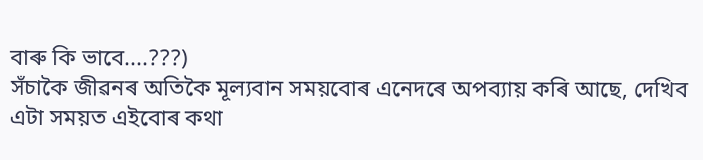বাৰু কি ভাবে....???)
সঁচাকৈ জীৱনৰ অতিকৈ মূল্যবান সময়বোৰ এনেদৰে অপব্যায় কৰি আছে, দেখিব এটা সময়ত এইবোৰ কথা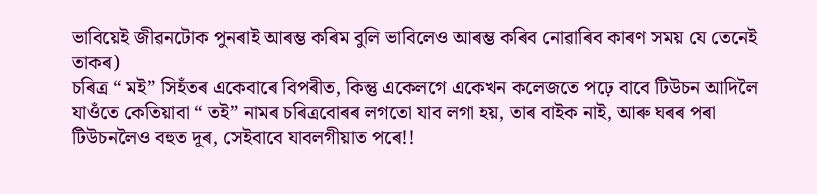ভাবিয়েই জীৱনটোক পুনৰাই আৰম্ভ কৰিম বুলি ভাবিলেও আৰম্ভ কৰিব নোৱাৰিব কাৰণ সময় যে তেনেই তাকৰ)
চৰিত্ৰ “ মই” সিহঁতৰ একেবাৰে বিপৰীত, কিন্তু একেলগে একেখন কলেজতে পঢ়ে বাবে টিউচন আদিলৈ যাওঁতে কেতিয়াবা “ তই” নামৰ চৰিত্ৰবোৰৰ লগতো যাব লগা হয়, তাৰ বাইক নাই, আৰু ঘৰৰ পৰা টিউচনলৈও বহুত দূৰ, সেইবাবে যাবলগীয়াত পৰে!!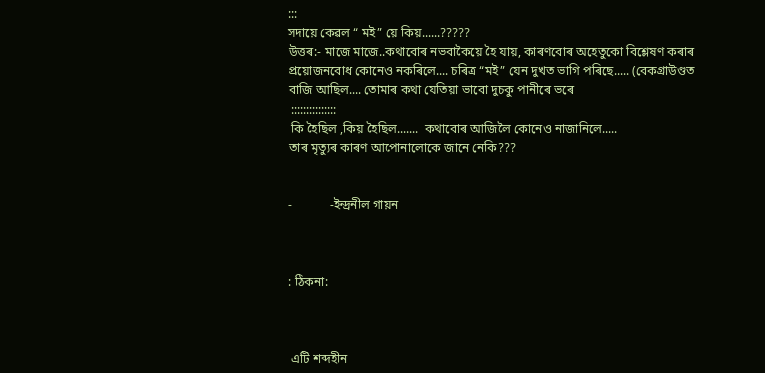:::
সদায়ে কেৱল “ মই” য়ে কিয়......?????
উত্তৰ:- মাজে মাজে..কথাবোৰ নভবাকৈয়ে হৈ যায়, কাৰণবোৰ অহেতুকো বিশ্লেষণ কৰাৰ প্ৰয়োজনবোধ কোনেও নকৰিলে.... চৰিত্ৰ “মই” যেন দুখত ভাগি পৰিছে..... (বেকগ্ৰাউণ্ডত বাজি আছিল.... তোমাৰ কথা যেতিয়া ভাবো দুচকু পানীৰে ভৰে
 :::::::::::::::
 কি হৈছিল ,কিয় হৈছিল.......  কথাবোৰ আজিলৈ কোনেও নাজানিলে.....
তাৰ মৃত্যুৰ কাৰণ আপোনালোকে জানে নেকি???


-            -ইন্দ্ৰনীল গায়ন



: ঠিকনা:



 এটি শব্দহীন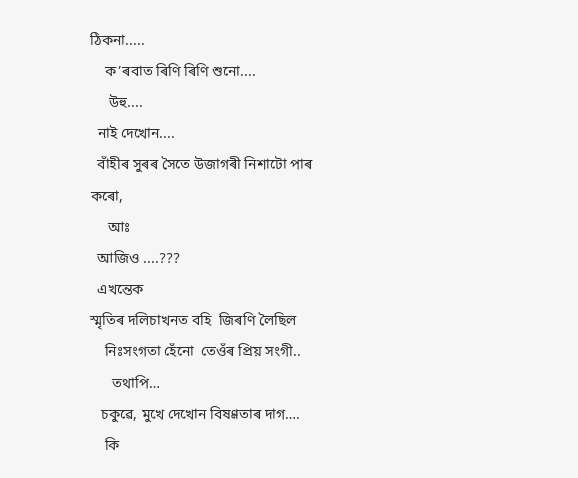ঠিকনা.....
    ক’ৰবাত ৰিণি ৰিণি শুনো....
     উহু....
  নাই দেখোন....
  বাঁহীৰ সুৰৰ সৈতে উজাগৰী নিশাটো পাৰ কৰো,
     আঃ
  আজিও ....???
  এখন্তেক
স্মৃতিৰ দলিচাখনত বহি  জিৰণি লৈছিল
    নিঃসংগতা হেঁনো  তেওঁৰ প্ৰিয় সংগী..
      তথাপি…
   চকুৱে, মুখে দেখোন বিষণ্ণতাৰ দাগ….
    কি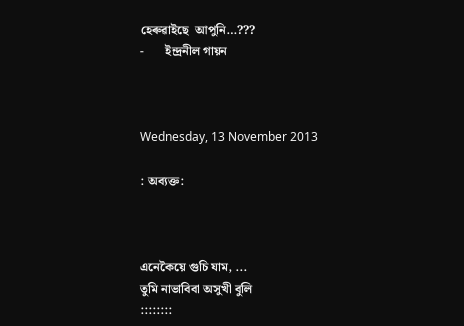হেৰুৱাইছে  আপুনি…???
-       ইন্দ্ৰনীল গায়ন



Wednesday, 13 November 2013

: অব্যক্ত:



এনেকৈয়ে গুচি যাম, ...
তুমি নাভাবিবা অসুখী বুলি
::::::::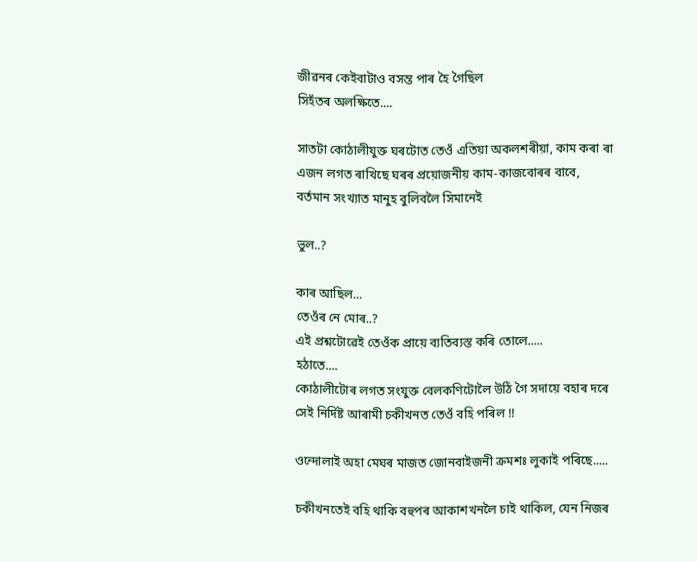জীৱনৰ কেইবাটাও বসন্ত পাৰ হৈ গৈছিল
সিহঁতৰ অলক্ষিতে....

সাতটা কোঠালীযুক্ত ঘৰটোত তেওঁ এতিয়া অকলশৰীয়া, কাম কৰা ৰা এজন লগত ৰাখিছে ঘৰৰ প্ৰয়োজনীয় কাম-কাজবোৰৰ বাবে, বৰ্তমান সংখ্যাত মানুহ বুলিবলৈ সিমানেই

ভুল..?

কাৰ আছিল...
তেওঁৰ নে মোৰ..?
এই প্ৰশ্নটোৱেই তেওঁক প্ৰায়ে ব্যতিব্যস্ত কৰি তোলে.....
হঠাতে....
কোঠালীটোৰ লগত সংযুক্ত বেলকণিটোলৈ উঠি গৈ সদায়ে বহাৰ দৰে সেই নিৰ্দিষ্ট আৰামী চকীখনত তেওঁ বহি পৰিল !!

ওন্দোলাই অহা মেঘৰ মাজত জোনবাইজনী ক্ৰমশঃ লুকাই পৰিছে.....

চকীখনতেই বহি থাকি বহুপৰ আকাশখনলৈ চাই থাকিল, যেন নিজৰ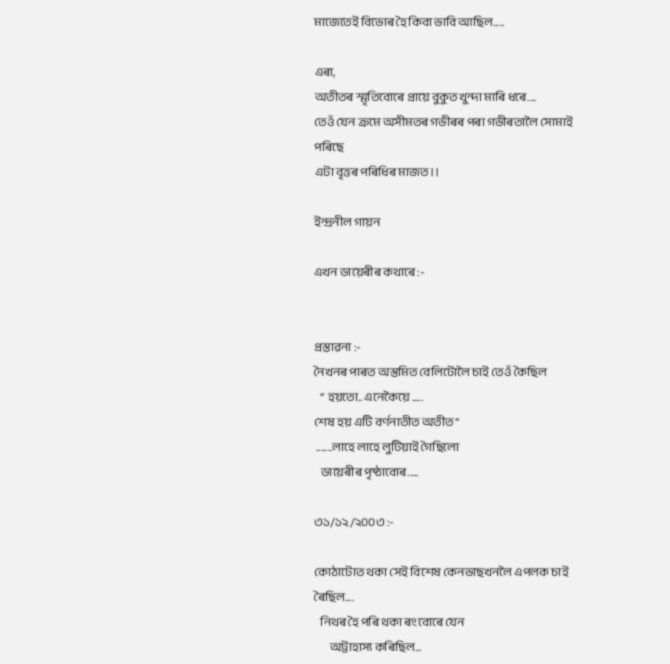মাজেতেই বিভোৰ হৈ কিবা ভাবি আছিল.....

এৰা,
অতীতৰ স্মৃতিবোৰে প্ৰায়ে বুকুত খুন্দা মাৰি ধৰে....
তেওঁ যেন ক্ৰমে অসীমতৰ গভীৰৰ পৰা গভীৰতালৈ সোমাই পৰিছে
এটা বৃত্তৰ পৰিধিৰ মাজত।।

ইন্দ্ৰনীল গায়ন

এখন ডায়েৰীৰ কথাৰে :-


প্ৰস্তাৱনা :-
নৈখনৰ পাৰত অস্তমিত বেলিটোলৈ চাই তেওঁ কৈছিল
   “ হয়তো.. এনেকৈয়ে .....
শেষ হয় এটি বৰ্ণনাতীত অতীত”
 .......লাহে লাহে লুটিয়াই গৈছিলো
   ডায়েৰীৰ পৃষ্ঠাবোৰ.....

৩১/১২/২০০৩ :-

কোঠাটোত থকা সেই বিশেষ কেনভাছখনলৈ এপলক চাই ৰৈছিল....
   নিথৰ হৈ পৰি থকা ৰংবোৰে যেন
       অট্টাহাস্য কৰিছিল...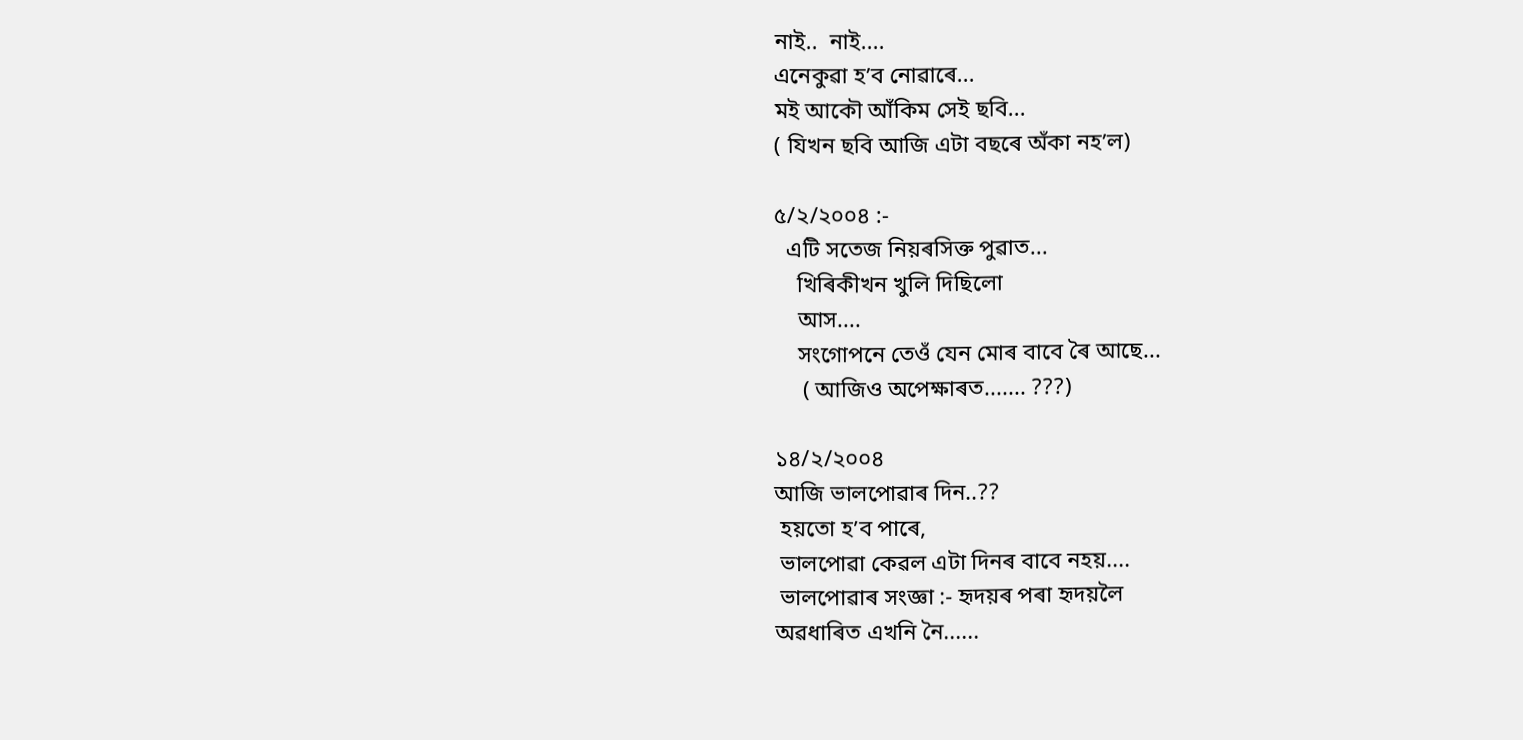নাই..  নাই....
এনেকুৱা হ’ব নোৱাৰে...
মই আকৌ আঁকিম সেই ছবি...
( যিখন ছবি আজি এটা বছৰে অঁকা নহ’ল)

৫/২/২০০৪ :-
  এটি সতেজ নিয়ৰসিক্ত পুৱাত...
    খিৰিকীখন খুলি দিছিলো
    আস....
    সংগোপনে তেওঁ যেন মোৰ বাবে ৰৈ আছে...
     ( আজিও অপেক্ষাৰত....... ???)

১৪/২/২০০৪
আজি ভালপোৱাৰ দিন..??
 হয়তো হ’ব পাৰে,
 ভালপোৱা কেৱল এটা দিনৰ বাবে নহয়....
 ভালপোৱাৰ সংজ্ঞা :- হৃদয়ৰ পৰা হৃদয়লৈ
অৱধাৰিত এখনি নৈ......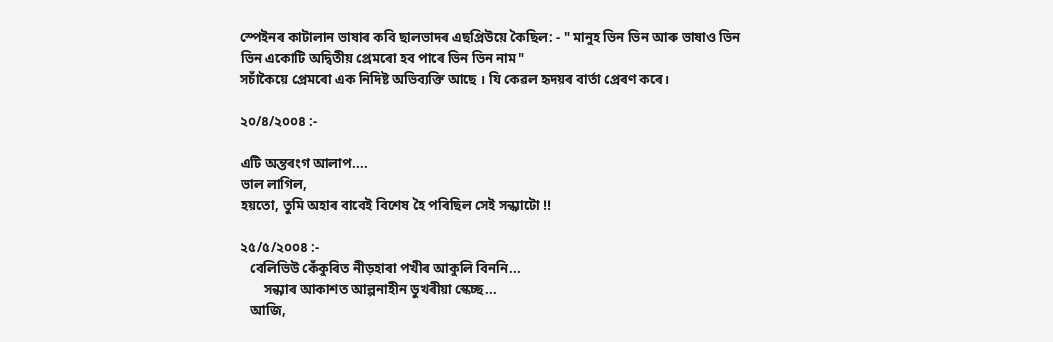স্পেইনৰ কাটালান ভাষাৰ কবি ছালভাদৰ এছপ্ৰিউয়ে কৈছিল: - " মানুহ ভিন ভিন আৰু ভাষাও ভিন ভিন একোটি অদ্বিতীয় প্ৰেমৰো হব পাৰে ভিন ভিন নাম"
সচাঁকৈয়ে প্ৰেমৰো এক নিদিষ্ট অভিব্যক্তি আছে । যি কেৱল হৃদয়ৰ বাৰ্তা প্ৰেৰণ কৰে।

২০/৪/২০০৪ :-

এটি অন্তৰংগ আলাপ....
ভাল লাগিল,
হয়তো, তুমি অহাৰ বাবেই বিশেষ হৈ পৰিছিল সেই সন্ধ্যাটো !!

২৫/৫/২০০৪ :-
   বেলিভিউ কেঁকুৰিত নীড়হাৰা পখীৰ আকুলি বিননি...
       সন্ধ্যাৰ আকাশত আল্পনাহীন ডুখৰীয়া স্কেচ্ছ...
   আজি,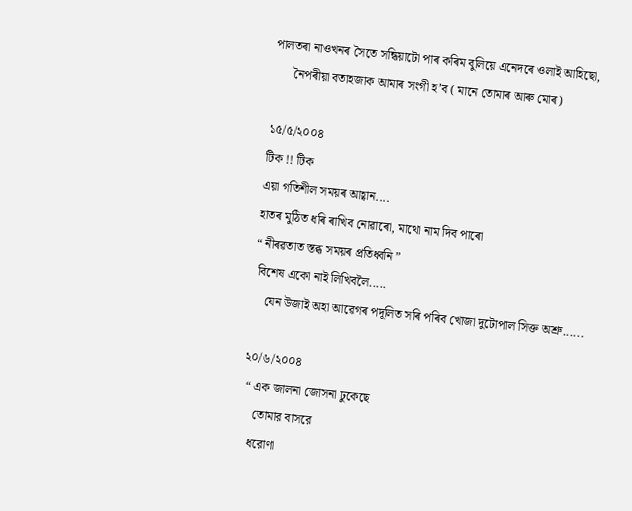পালতৰা নাওখনৰ সৈতে সন্ধিয়াটো পাৰ কৰিম বুলিয়ে এনেদৰে ওলাই আহিছো,
      নৈপৰীয়া বতাহজাক আমাৰ সংগী হ’ব ( মানে তোমাৰ আৰু মোৰ)

১৫/৫/২০০৪
টিক !! টিক
এয়া গতিশীল সময়ৰ আহ্বান....
হাতৰ মুঠিত ধৰি ৰাখিব নোৱাৰো, মাথো নাম দিব পাৰো
“ নীৰৱতাত স্তব্ধ সময়ৰ প্ৰতিধ্বনি ”
 বিশেষ একো নাই লিখিবলৈ.....
    যেন উজাই অহা আৱেগৰ পদূলিত সৰি পৰিব খোজা দুটোপাল সিক্ত অশ্ৰু......

২০/৬/২০০৪
 “ এক জালনা জোসনা ঢুকেছে
    তোমার বাসরে
   ধরোণা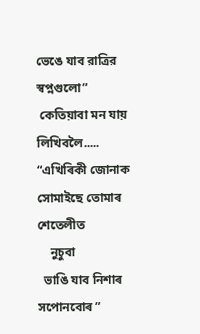ভেঙে যাব রাত্রির স্বপ্নগুলো”
 কেতিয়াবা মন যায় লিখিবলৈ.....
“এখিৰিকী জোনাক সোমাইছে তোমাৰ শেতেলীত
    নুচুবা
  ভাঙি যাব নিশাৰ সপোনবোৰ ”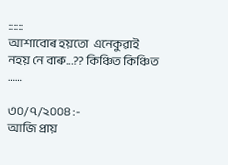::::::
আশাবোৰ হয়তো  এনেকুৱাই  নহয় নে বাৰু...?? কিঞ্চিত কিঞ্চিত ……

৩০/৭/২০০৪ :-
আজি প্ৰায়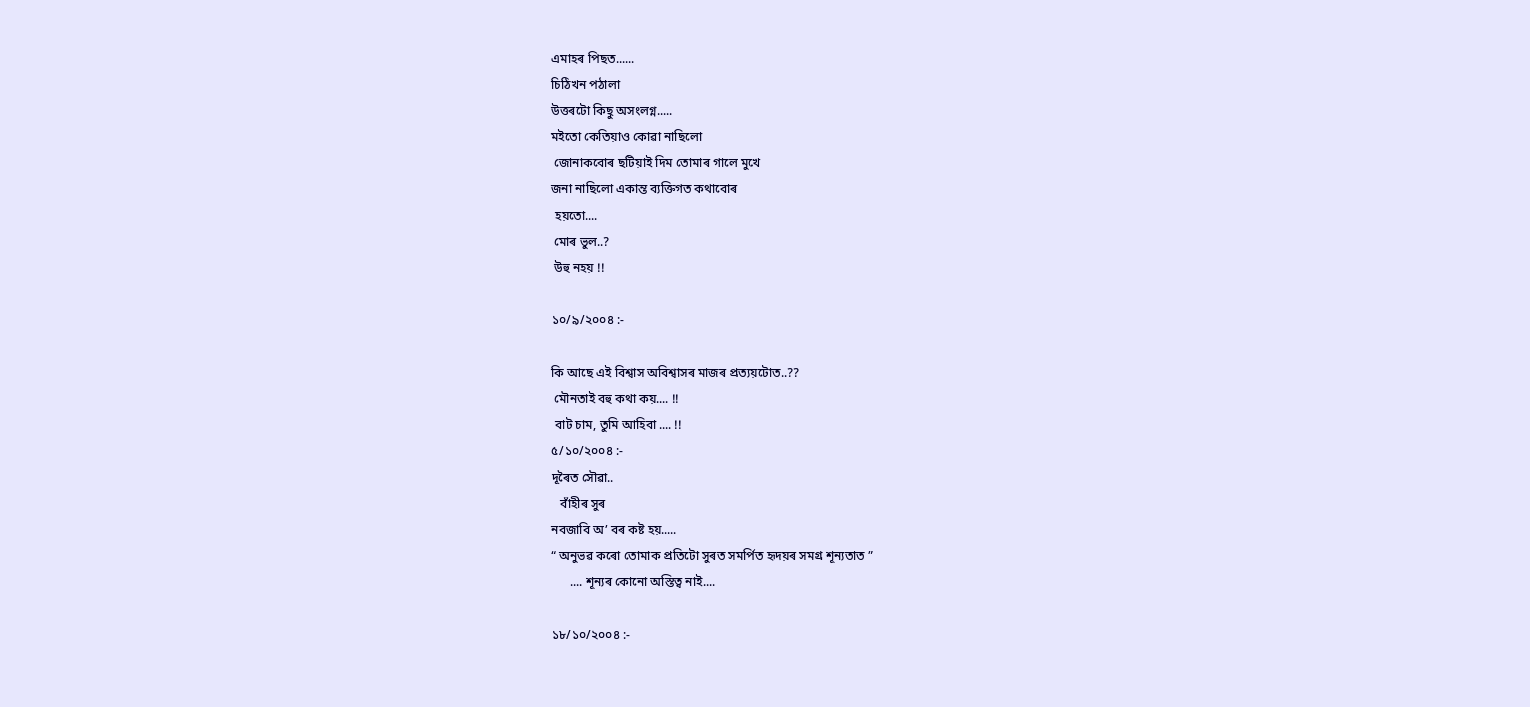এমাহৰ পিছত......
চিঠিখন পঠালা
উত্তৰটো কিছু অসংলগ্ন.....
মইতো কেতিয়াও কোৱা নাছিলো
 জোনাকবোৰ ছটিয়াই দিম তোমাৰ গালে মুখে
জনা নাছিলো একান্ত ব্যক্তিগত কথাবোৰ
 হয়তো....
 মোৰ ভুল..?
 উহু নহয় !!

১০/৯/২০০৪ :-

কি আছে এই বিশ্বাস অবিশ্বাসৰ মাজৰ প্ৰত্যয়টোত..??
 মৌনতাই বহু কথা কয়.... !!
 বাট চাম, তুমি আহিবা .... !!
৫/১০/২০০৪ :-
দূৰৈত সৌৱা..
   বাঁহীৰ সুৰ
নবজাবি অ’ বৰ কষ্ট হয়.....
“ অনুভৱ কৰো তোমাক প্ৰতিটো সুৰত সমৰ্পিত হৃদয়ৰ সমগ্ৰ শূন্যতাত ”
      .... শূন্যৰ কোনো অস্তিত্ব নাই....

১৮/১০/২০০৪ :-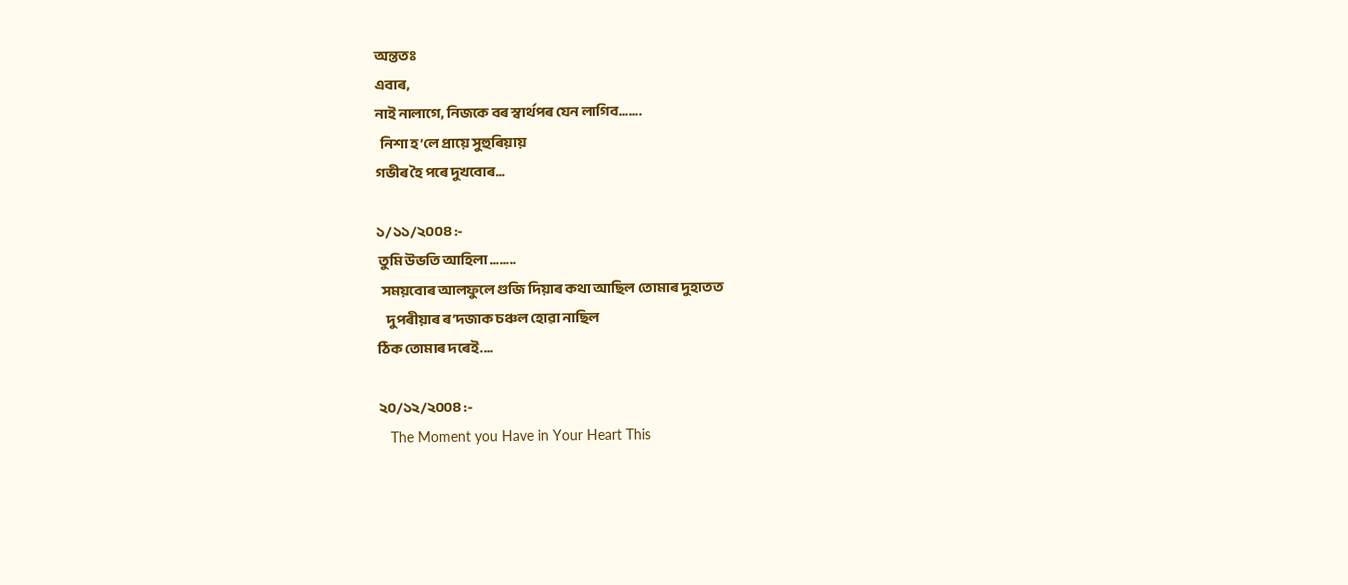অন্ততঃ
এবাৰ,
নাই নালাগে, নিজকে বৰ স্বাৰ্থপৰ যেন লাগিব.......
  নিশা হ’লে প্ৰায়ে সুহুৰিয়ায়
গভীৰ হৈ পৰে দুখবোৰ...

১/১১/২০০৪ :-
 তুমি উভতি আহিলা ........
  সময়বোৰ আলফুলে গুজি দিয়াৰ কথা আছিল তোমাৰ দুহাতত
    দুপৰীয়াৰ ৰ’দজাক চঞ্চল হোৱা নাছিল
ঠিক তোমাৰ দৰেই....

২০/১২/২০০৪ :-
   The Moment you Have in Your Heart This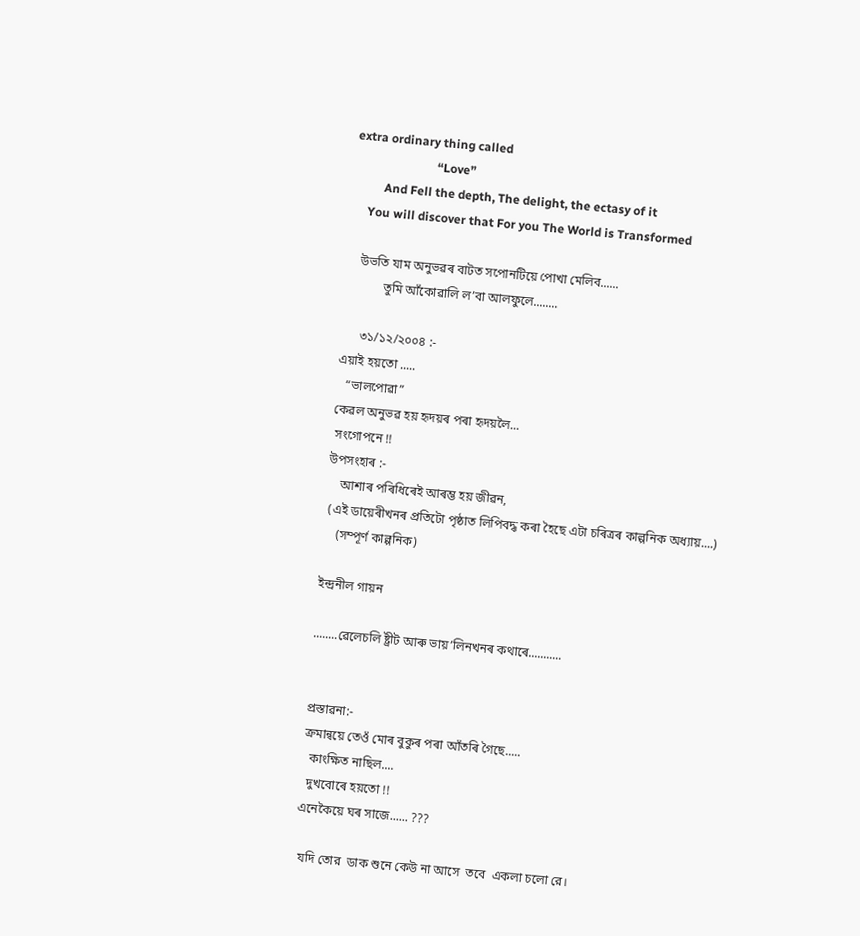extra ordinary thing called
                           “Love”
          And Fell the depth, The delight, the ectasy of it
     You will discover that For you The World is Transformed

    উভতি যাম অনুভৱৰ বাটত সপোনটিয়ে পোখা মেলিব......
            তুমি আঁকোৱালি ল’বা আলফুলে........

      ৩১/১২/২০০৪ :-
এয়াই হয়তো .....
   “ভালপোৱা”
কেৱল অনুভৱ হয় হৃদয়ৰ পৰা হৃদয়লৈ...
 সংগোপনে !!
উপসংহাৰ :-
    আশাৰ পৰিধিৰেই আৰম্ভ হয় জীৱন,
 (এই ডায়েৰীখনৰ প্ৰতিটো পৃষ্ঠাত লিপিবদ্ধ কৰা হৈছে এটা চৰিত্ৰৰ কাল্পনিক অধ্যায়....)
    (সম্পূৰ্ণ কাল্পনিক)

ইন্দ্ৰনীল গায়ন

........ৱেলেচলি ষ্ট্ৰীট আৰু ভায়’লিনখনৰ কথাৰে...........


প্ৰস্তাৱনা:-
ক্ৰমান্বয়ে তেওঁ মোৰ বুকুৰ পৰা আঁতৰি গৈছে.....
  কাংক্ষিত নাছিল....
  দুখবোৰে হয়তো !!
এনেকৈয়ে ঘৰ সাজে...... ???

 যদি তোর  ডাক শুনে কেউ না আসে  তবে  একলা চলো রে।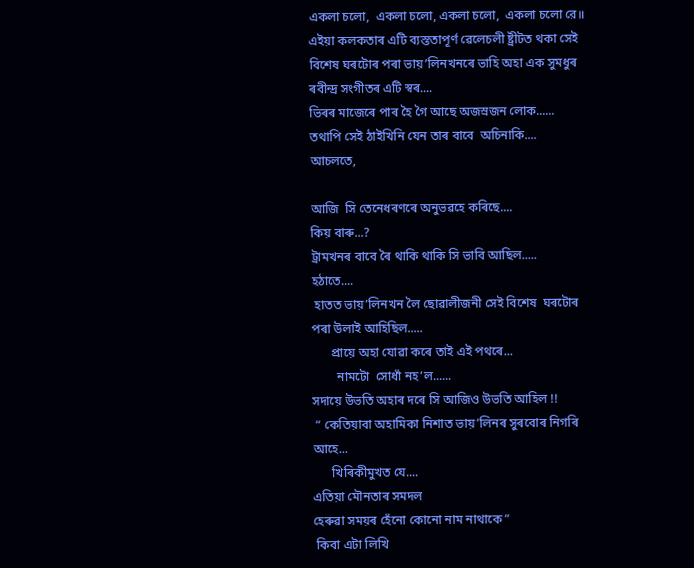একলা চলো,  একলা চলো, একলা চলো,  একলা চলো রে॥
এইয়া কলকতাৰ এটি ব্যস্ততাপূৰ্ণ ৱেলেচলী ষ্ট্ৰীটত থকা সেই বিশেষ ঘৰটোৰ পৰা ভায়’লিনখনৰে ভাহি অহা এক সুমধুৰ ৰবীন্দ্ৰ সংগীতৰ এটি স্বৰ....
ভিৰৰ মাজেৰে পাৰ হৈ গৈ আছে অজস্ৰজন লোক......
তথাপি সেই ঠাইখিনি যেন তাৰ বাবে  অচিনাকি....
আচলতে,

আজি  সি তেনেধৰণৰে অনুভৱহে কৰিছে....
কিয় বাৰু...?
ট্ৰামখনৰ বাবে ৰৈ থাকি থাকি সি ভাবি আছিল.....
হঠাতে....
 হাতত ভায়’লিনখন লৈ ছোৱালীজনী সেই বিশেষ  ঘৰটোৰ পৰা উলাই আহিছিল.....
      প্ৰায়ে অহা যোৱা কৰে তাই এই পথৰে...
        নামটো  সোধাঁ নহ’ল......
সদায়ে উভতি অহাৰ দৰে সি আজিও উভতি আহিল !!
 “ কেতিয়াবা অহামিকা নিশাত ভায়’লিনৰ সুৰবোৰ নিগৰি আহে...
      খিৰিকীমুখত যে....
এতিয়া মৌনতাৰ সমদল
হেৰুৱা সময়ৰ হেঁনো কোনো নাম নাথাকে ”
 কিবা এটা লিখি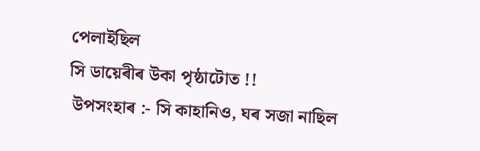পেলাইছিল
সি ডায়েৰীৰ উকা পৃষ্ঠাটোত !!
 উপসংহাৰ :- সি কাহানিও, ঘৰ সজা নাছিল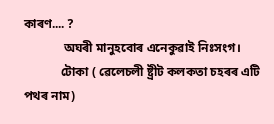কাৰণ.... ?
             অঘৰী মানুহবোৰ এনেকুৱাই নিঃসংগ।
            টোকা ( ৱেলেচলী ষ্ট্ৰীট কলকতা চহৰৰ এটি পথৰ নাম)